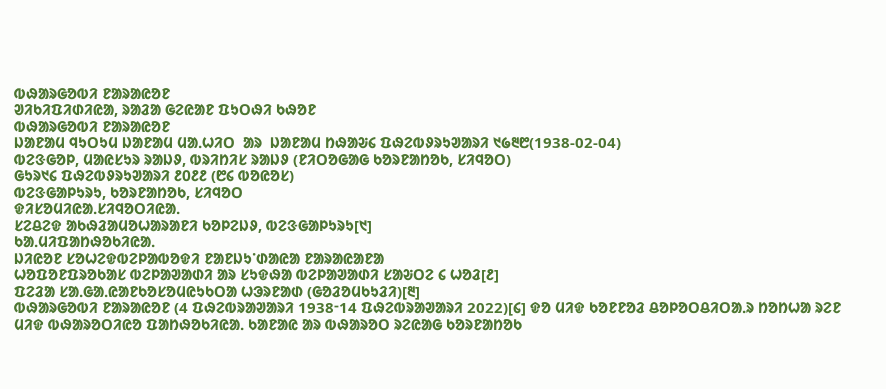ᱵᱷᱟᱨᱜᱚᱵᱤ ᱱᱟᱨᱟᱭᱚᱱ
ᱣᱤᱠᱤᱯᱤᱰᱤᱭᱟ, ᱨᱟᱲᱟ ᱜᱮᱭᱟᱱ ᱯᱩᱛᱷᱤ ᱠᱷᱚᱱ
ᱵᱷᱟᱨᱜᱚᱵᱤ ᱱᱟᱨᱟᱭᱚᱱ
ᱡᱟᱱᱟᱢ ᱧᱩᱛᱩᱢ ᱡᱟᱱᱟᱢ ᱢᱟᱹᱦᱤᱛ  ᱟᱨ  ᱡᱟᱱᱟᱢ ᱴᱷᱟᱶ᱔ ᱯᱷᱮᱵᱽᱨᱩᱣᱟᱨᱤ ᱑᱙᱓᱘(1938-02-04)
ᱵᱮᱝᱜᱚᱞ, ᱢᱟᱭᱥᱩᱨ ᱨᱟᱡᱽ, ᱵᱨᱤᱴᱤᱥ ᱨᱟᱡᱽ (ᱱᱤᱛᱚᱜᱟᱜ ᱠᱚᱨᱱᱟᱴᱚᱠ, ᱥᱤᱧᱚᱛ)
ᱜᱩᱨ᱑᱔ ᱯᱷᱮᱵᱽᱨᱩᱣᱟᱨᱤ ᱒᱐᱒᱒ (᱘᱔ ᱵᱚᱭᱚᱥ)
ᱵᱮᱝᱜᱟᱞᱩᱨᱩ, ᱠᱚᱨᱱᱟᱴᱚᱠ, ᱥᱤᱧᱚᱛ
ᱫᱤᱥᱚᱢᱤᱭᱟᱹᱥᱤᱧᱚᱛᱤᱭᱟᱹ
ᱥᱮᱪᱮᱫ ᱟᱠᱷᱲᱟᱢᱚᱦᱟᱨᱟᱱᱤ ᱠᱚᱞᱮᱡᱽ, ᱵᱮᱝᱜᱟᱞᱩᱨᱩ[᱑]
ᱠᱟᱹᱢᱤᱯᱟᱴᱷᱚᱠᱤᱭᱟᱹ
ᱡᱤᱭᱚᱱ ᱥᱚᱦᱮᱫᱵᱮᱞᱟᱵᱚᱫᱤ ᱱᱟᱱᱡᱩᱸᱰᱟᱭᱟ ᱱᱟᱨᱟᱭᱟᱱᱟ
ᱦᱚᱯᱚᱱᱯᱨᱚᱠᱟᱥ ᱵᱮᱞᱟᱣᱟᱰᱤ ᱟᱨ ᱥᱩᱫᱷᱟ ᱵᱮᱞᱟᱣᱟᱰᱤ ᱥᱟᱶᱛᱮ ᱔ ᱦᱚᱲ[᱒]
ᱯᱮᱲᱟ ᱥᱟᱹᱜᱟᱹᱭᱟᱱᱠᱚᱥᱚᱢᱭᱩᱠᱛᱟ ᱦᱳᱨᱱᱟᱰ (ᱜᱚᱲᱚᱢᱠᱩᱲᱤ)[᱓]
ᱵᱷᱟᱨᱜᱚᱵᱤ ᱱᱟᱨᱟᱭᱚᱱ (4 ᱯᱷᱮᱵᱨᱟᱣᱟᱨᱤ 1938ᱼ14 ᱯᱷᱮᱵᱨᱟᱣᱟᱨᱤ 2022)[᱔] ᱫᱚ ᱢᱤᱫ ᱠᱚᱱᱱᱚᱲ ᱪᱚᱞᱚᱛᱪᱤᱛᱟᱹᱨ ᱴᱚᱴᱦᱟ ᱨᱮᱱ ᱢᱤᱫ ᱵᱷᱟᱨᱚᱛᱤᱭᱚ ᱯᱟᱴᱷᱚᱠᱤᱭᱟᱹ ᱠᱟᱱᱟᱭ ᱟᱨ ᱵᱷᱟᱨᱚᱛ ᱨᱮᱭᱟᱜ ᱠᱚᱨᱱᱟᱴᱚᱠ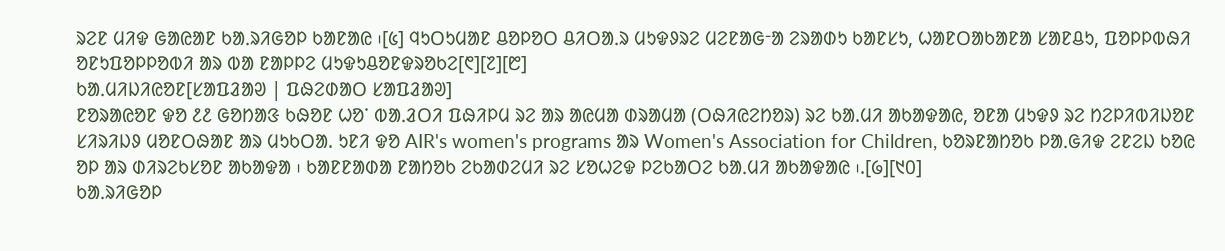ᱨᱮᱱ ᱢᱤᱫ ᱜᱟᱭᱟᱱ ᱠᱟᱹᱨᱤᱜᱚᱞ ᱠᱟᱱᱟᱭ ᱾[᱕] ᱧᱩᱛᱩᱢᱟᱱ ᱪᱚᱞᱚᱛ ᱪᱤᱛᱟᱹᱨ ᱢᱩᱫᱽᱨᱮ ᱢᱮᱱᱟᱜᱼᱟ ᱮᱨᱟᱰᱩ ᱠᱟᱱᱥᱩ, ᱦᱟᱱᱛᱟᱠᱟᱱᱟ ᱥᱟᱱᱪᱩ, ᱯᱚᱞᱞᱵᱷᱤ ᱚᱱᱩᱯᱚᱞᱞᱚᱵᱤ ᱟᱨ ᱵᱟ ᱱᱟᱞᱞᱮ ᱢᱩᱫᱩᱪᱚᱱᱫᱨᱚᱠᱮ[᱖][᱗][᱘]
ᱠᱟᱹᱢᱤᱡᱤᱭᱚᱱ[ᱥᱟᱯᱲᱟᱣ | ᱯᱷᱮᱰᱟᱛ ᱥᱟᱯᱲᱟᱣ]
ᱱᱚᱨᱟᱭᱚᱱ ᱫᱚ ᱒᱒ ᱜᱚᱴᱟᱝ ᱠᱷᱚᱱ ᱦᱚᱸ ᱵᱟᱹᱲᱛᱤ ᱯᱷᱤᱞᱢ ᱨᱮ ᱟᱨ ᱟᱭᱢᱟ ᱰᱨᱟᱢᱟ (ᱛᱷᱤᱭᱮᱴᱚᱨ) ᱨᱮ ᱠᱟ.ᱢᱤ ᱟᱠᱟᱫᱟᱭ, ᱚᱱᱟ ᱢᱩᱫᱽ ᱨᱮ ᱴᱮᱞᱤᱵᱤᱡᱚᱱ ᱥᱤᱨᱤᱡᱽ ᱢᱚᱱᱛᱷᱟᱱ ᱟᱨ ᱢᱩᱠᱛᱟ. ᱩᱱᱤ ᱫᱚ AIR's women's programs ᱟᱨ Women's Association for Children, ᱠᱚᱨᱱᱟᱴᱚᱠ ᱞᱟᱹᱜᱤᱫ ᱮᱱᱮᱡ ᱠᱚᱭ ᱚᱞ ᱟᱨ ᱰᱤᱨᱮᱠᱥᱚᱱ ᱟᱠᱟᱫᱟ ᱾ ᱠᱟᱱᱱᱟᱰᱟ ᱱᱟᱴᱚᱠ ᱮᱠᱟᱰᱮᱢᱤ ᱨᱮ ᱥᱚᱦᱮᱫ ᱞᱮᱠᱟᱛᱮ ᱠᱟᱹᱢᱤ ᱟᱠᱟᱫᱟᱭ ᱾.[᱙][᱑᱐]
ᱠᱟᱹᱨᱤᱜᱚᱞ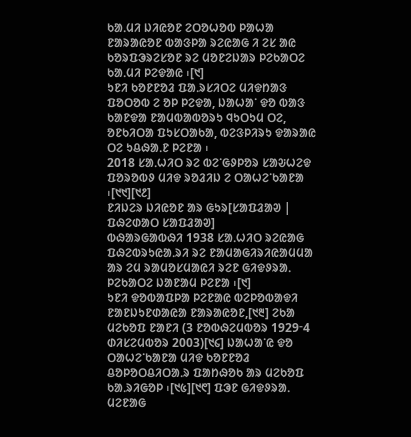ᱠᱟᱹᱢᱤ ᱡᱤᱭᱚᱱ ᱮᱛᱚᱦᱚᱵ ᱞᱟᱦᱟ ᱱᱟᱨᱟᱭᱚᱱ ᱵᱟᱝᱞᱟ ᱨᱮᱭᱟᱜ ᱤ ᱮᱥ ᱟᱭ ᱠᱚᱨᱯᱳᱨᱮᱥᱚᱱ ᱨᱮ ᱢᱚᱱᱮᱡᱟᱨ ᱞᱮᱠᱟᱛᱮ ᱠᱟᱹᱢᱤ ᱞᱮᱫᱟᱭ ᱾[᱑]
ᱩᱱᱤ ᱠᱚᱱᱱᱚᱲ ᱯᱟᱹᱨᱥᱤᱛᱮ ᱢᱤᱫᱴᱟᱝ ᱯᱚᱛᱚᱵ ᱮ ᱚᱞ ᱞᱮᱫᱟ, ᱡᱟᱦᱟᱸ ᱫᱚ ᱵᱟᱝ ᱠᱟᱱᱫᱟ ᱱᱟᱢᱵᱟᱵᱚᱨᱩ ᱧᱩᱛᱩᱢ ᱛᱮ, ᱚᱱᱠᱤᱛᱟ ᱯᱩᱥᱛᱟᱠᱟ, ᱵᱮᱝᱞᱤᱨᱩ ᱫᱟᱨᱟᱭ ᱛᱮ ᱩᱪᱷᱟᱹᱱ ᱞᱮᱱᱟ ᱾
2018 ᱥᱟᱹᱦᱤᱛ ᱨᱮ ᱵᱮᱸᱜᱽᱞᱚᱨ ᱥᱟᱶᱦᱮᱫ ᱯᱚᱨᱚᱵᱽ ᱢᱤᱫ ᱨᱚᱲᱤᱡ ᱮ ᱛᱟᱦᱮᱸᱠᱟᱱᱟ ᱾[᱑᱑][᱑᱒]
ᱱᱤᱡᱮᱨ ᱡᱤᱭᱚᱱ ᱟᱨ ᱜᱩᱨ[ᱥᱟᱯᱲᱟᱣ | ᱯᱷᱮᱰᱟᱛ ᱥᱟᱯᱲᱟᱣ]
ᱵᱷᱟᱨᱜᱟᱵᱷᱤ 1938 ᱥᱟᱹᱦᱤᱛ ᱨᱮᱭᱟᱜ ᱯᱷᱮᱵᱨᱩᱭᱟᱹᱨᱤ ᱨᱮ ᱱᱟᱢᱟᱜᱤᱨᱤᱭᱟᱢᱢᱟ ᱟᱨ ᱮᱢ ᱨᱟᱢᱚᱥᱢᱟᱭᱤ ᱨᱮᱱ ᱜᱤᱫᱽᱨᱟᱹ ᱞᱮᱠᱟᱛᱮ ᱡᱟᱱᱟᱢ ᱞᱮᱱᱟ ᱾[᱑]
ᱩᱱᱤ ᱫᱚᱵᱟᱯᱞᱟ ᱞᱮᱱᱟᱭ ᱵᱮᱞᱚᱵᱟᱫᱤ ᱱᱟᱱᱡᱩᱱᱰᱟᱭᱟ ᱱᱟᱨᱟᱭᱚᱱ,[᱑᱓] ᱮᱠᱟ ᱢᱮᱠᱚᱯ ᱱᱟᱱᱤ (3 ᱱᱚᱵᱷᱮᱢᱵᱚᱨ 1929ᱼ4 ᱰᱤᱥᱮᱢᱵᱚᱨ 2003)[᱑᱔] ᱡᱟᱦᱟᱸᱭ ᱫᱚ ᱛᱟᱦᱮᱸᱠᱟᱱᱟ ᱢᱤᱫ ᱠᱚᱱᱱᱚᱲ ᱪᱚᱞᱚᱛᱪᱤᱛᱟᱹᱨ ᱯᱟᱴᱷᱚᱠ ᱟᱨ ᱢᱮᱠᱚᱯ ᱠᱟᱹᱨᱤᱜᱚᱞ ᱾[᱑᱕][᱑᱖] ᱯᱳᱱ ᱜᱤᱫᱽᱨᱟᱹ ᱢᱮᱱᱟᱜ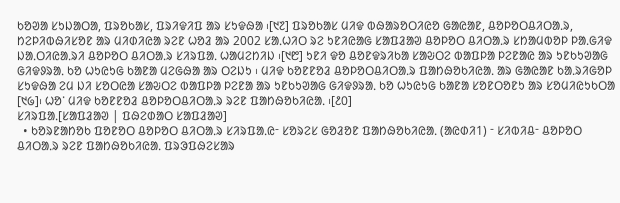ᱠᱚᱣᱟ ᱥᱩᱡᱟᱛᱟ, ᱯᱨᱚᱠᱟᱥ, ᱯᱨᱤᱫᱤᱯ ᱟᱨ ᱥᱩᱫᱷᱟ ᱾[᱑᱗] ᱯᱨᱚᱠᱟᱥ ᱢᱤᱫ ᱵᱷᱟᱨᱚᱛᱤᱭᱚ ᱜᱟᱭᱟᱱ, ᱪᱚᱞᱚᱛᱪᱤᱛᱟᱹᱨ, ᱴᱮᱞᱤᱵᱷᱤᱥᱚᱱ ᱟᱨ ᱢᱤᱰᱤᱭᱟ ᱨᱮᱱ ᱦᱚᱲ ᱟᱨ 2002 ᱥᱟᱹᱦᱤᱛ ᱨᱮ ᱩᱱᱤᱭᱟᱜ ᱥᱟᱯᱲᱟᱣ ᱪᱚᱞᱚᱛ ᱪᱤᱛᱟᱹᱨ ᱥᱴᱟᱢᱵᱚᱞ ᱞᱟᱹᱜᱤᱫ ᱡᱟᱹᱛᱤᱭᱟᱹᱨᱤ ᱪᱚᱞᱚᱛ ᱪᱤᱛᱟᱹᱨ ᱥᱤᱨᱯᱟᱹ ᱦᱟᱢᱮᱴᱤᱡ ᱾[᱑᱘] ᱩᱱᱤ ᱫᱚ ᱪᱚᱱᱫᱨᱤᱠᱟ ᱥᱟᱶᱛᱮ ᱵᱟᱯᱞᱟ ᱞᱮᱱᱟᱭ ᱟᱨ ᱩᱱᱠᱩᱣᱟᱜ ᱜᱤᱫᱽᱨᱟᱹ ᱠᱚ ᱦᱩᱭᱩᱜ ᱠᱟᱱᱟ ᱢᱮᱜᱷᱟ ᱟᱨ ᱛᱮᱡᱩ ᱾ ᱢᱤᱫ ᱠᱚᱱᱱᱚᱲ ᱪᱚᱞᱚᱛᱪᱤᱛᱟᱹᱨ ᱯᱟᱴᱷᱚᱠᱤᱭᱟᱹ ᱟᱨ ᱜᱟᱭᱟᱱ ᱠᱟᱹᱨᱤᱜᱚᱞ ᱥᱩᱫᱷᱟ ᱮᱢ ᱡᱤ ᱥᱚᱛᱭᱟ ᱥᱟᱶᱛᱮ ᱵᱟᱯᱞᱟ ᱞᱮᱱᱟ ᱟᱨ ᱩᱱᱠᱩᱣᱟᱜ ᱜᱤᱫᱽᱨᱟᱹ ᱠᱚ ᱦᱩᱭᱩᱜ ᱠᱟᱱᱟ ᱥᱚᱱᱛᱚᱱᱩ ᱟᱨ ᱥᱚᱢᱤᱭᱩᱠᱛᱟ [᱑᱙]᱾ ᱦᱚᱸ ᱢᱤᱫ ᱠᱚᱱᱱᱚᱲ ᱪᱚᱞᱚᱛᱪᱤᱛᱟᱹᱨ ᱨᱮᱱ ᱯᱟᱴᱷᱚᱠᱤᱭᱟᱹ ᱾[᱒᱐]
ᱥᱤᱨᱯᱟᱹ[ᱥᱟᱯᱲᱟᱣ | ᱯᱷᱮᱰᱟᱛ ᱥᱟᱯᱲᱟᱣ]
  • ᱠᱚᱨᱱᱟᱴᱚᱠ ᱯᱚᱱᱚᱛ ᱪᱚᱞᱚᱛ ᱪᱤᱛᱟᱹᱨ ᱥᱤᱨᱯᱟᱹᱭᱼ ᱥᱚᱨᱮᱥ ᱜᱚᱲᱚᱱ ᱯᱟᱴᱷᱚᱠᱤᱭᱟᱹ (ᱟᱭᱰᱤ1) ᱼ ᱥᱤᱵᱤᱪᱼ ᱪᱚᱞᱚᱛ ᱪᱤᱛᱟᱹᱨ ᱨᱮᱱ ᱯᱟᱴᱷᱚᱠᱤᱭᱟᱹ ᱯᱨᱳᱯᱷᱮᱥᱟᱨ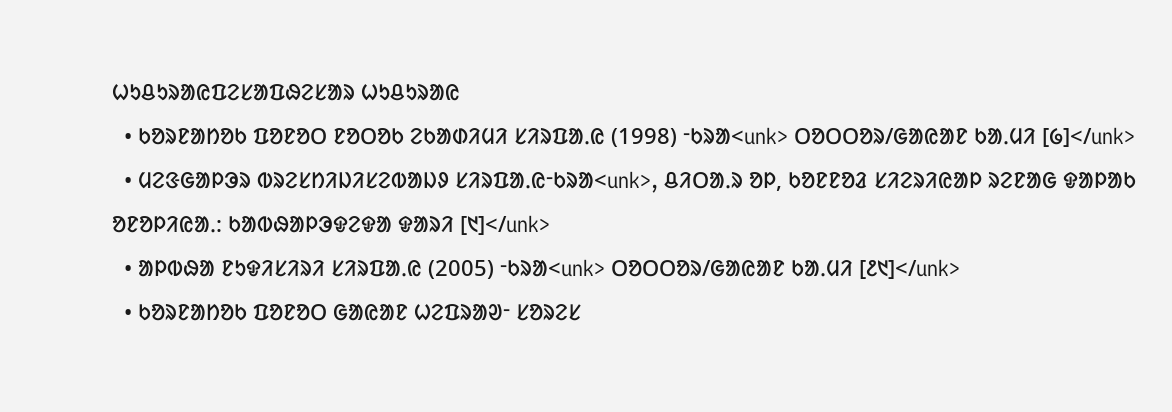ᱦᱩᱪᱩᱨᱟᱭᱯᱮᱥᱟᱯᱷᱮᱥᱟᱨ ᱦᱩᱪᱩᱨᱟᱭ
  • ᱠᱚᱨᱱᱟᱴᱚᱠ ᱯᱚᱱᱚᱛ ᱱᱚᱛᱚᱠ ᱮᱠᱟᱰᱤᱢᱤ ᱥᱤᱨᱯᱟᱹᱭ (1998) ᱼᱠᱨᱟ<unk> ᱛᱚᱛᱛᱚᱨ/ᱜᱟᱭᱟᱱ ᱠᱟᱹᱢᱤ [᱙]</unk>
  • ᱢᱮᱝᱜᱟᱞᱳᱨ ᱵᱨᱮᱥᱴᱤᱡᱤᱥᱮᱵᱟᱡᱽ ᱥᱤᱨᱯᱟᱹᱭᱼᱠᱨᱟ<unk>, ᱪᱤᱛᱟᱹᱨ ᱚᱞ, ᱠᱚᱱᱱᱚᱲ ᱥᱤᱮᱨᱤᱭᱟᱞ ᱨᱮᱱᱟᱜ ᱫᱟᱞᱟᱠ ᱚᱱᱚᱞᱤᱭᱟᱹ: ᱠᱟᱵᱷᱟᱞᱳᱫᱮᱫᱟ ᱫᱟᱨᱤ [᱑]</unk>
  • ᱟᱞᱵᱷᱟ ᱱᱩᱫᱤᱥᱤᱨᱤ ᱥᱤᱨᱯᱟᱹᱭ (2005) ᱼᱠᱨᱟ<unk> ᱛᱚᱛᱛᱚᱨ/ᱜᱟᱭᱟᱱ ᱠᱟᱹᱢᱤ [᱒᱑]</unk>
  • ᱠᱚᱨᱱᱟᱴᱚᱠ ᱯᱚᱱᱚᱛ ᱜᱟᱭᱟᱱ ᱦᱮᱯᱨᱟᱣᱼ ᱥᱚᱨᱮᱥ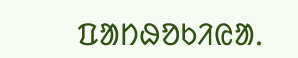ᱯᱟᱴᱷᱚᱠᱤᱭᱟᱹ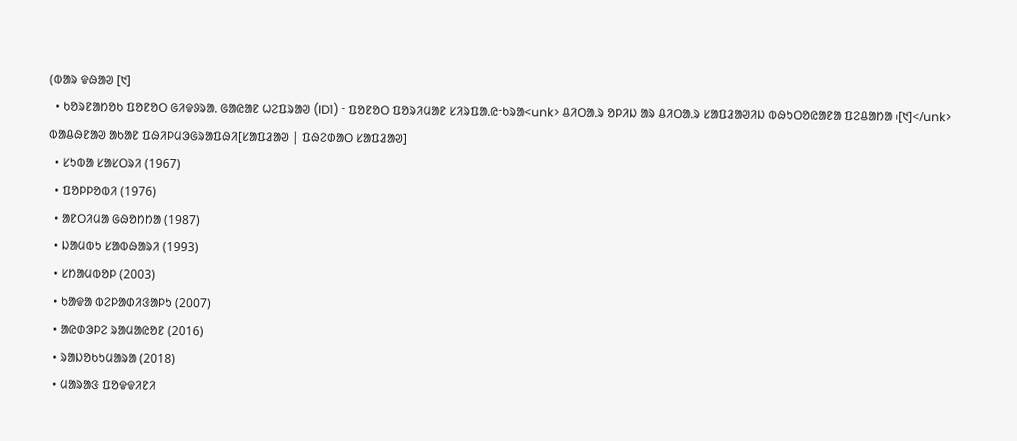(ᱵᱟᱨ ᱫᱷᱟᱣ [᱑]
  • ᱠᱚᱨᱱᱟᱴᱚᱠ ᱯᱚᱱᱚᱛ ᱜᱤᱫᱽᱨᱟᱹ ᱜᱟᱭᱟᱱ ᱦᱮᱯᱨᱟᱣ (ID1) ᱼ ᱯᱚᱱᱚᱛ ᱯᱚᱨᱤᱢᱟᱱ ᱥᱤᱨᱯᱟᱹᱭᱼᱠᱨᱟ<unk> ᱪᱤᱛᱟᱹᱨ ᱚᱞᱤᱡ ᱟᱨ ᱪᱤᱛᱟᱹᱨ ᱥᱟᱯᱲᱟᱣᱤᱡ ᱵᱷᱩᱛᱚᱭᱟᱱᱟ ᱯᱮᱪᱟᱴᱟ ᱾[᱑]</unk>
ᱵᱟᱪᱷᱱᱟᱣ ᱟᱠᱟᱱ ᱯᱷᱤᱞᱢᱳᱜᱨᱟᱯᱷᱤ[ᱥᱟᱯᱲᱟᱣ | ᱯᱷᱮᱰᱟᱛ ᱥᱟᱯᱲᱟᱣ]
  • ᱥᱩᱵᱟ ᱥᱟᱥᱛᱨᱤ (1967)
  • ᱯᱚᱞᱞᱚᱵᱤ (1976)
  • ᱟᱱᱛᱤᱢᱟ ᱜᱷᱚᱴᱴᱟ (1987)
  • ᱡᱟᱢᱵᱩ ᱥᱟᱵᱷᱟᱨᱤ (1993)
  • ᱥᱴᱟᱢᱵᱚᱞ (2003)
  • ᱠᱟᱫᱟ ᱵᱮᱞᱟᱰᱤᱝᱟᱞᱩ (2007)
  • ᱟᱭᱰᱳᱞᱮ ᱨᱟᱢᱟᱭᱚᱱ (2016)
  • ᱨᱟᱡᱚᱠᱩᱢᱟᱨᱟ (2018)
  • ᱢᱟᱨᱟᱝ ᱯᱚᱫᱫᱤᱱᱤ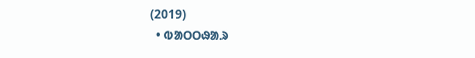(2019)
  • ᱵᱟᱛᱛᱷᱟᱹᱨ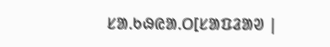ᱥᱟᱹᱠᱷᱭᱟᱹᱛ[ᱥᱟᱯᱲᱟᱣ |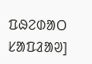ᱯᱷᱮᱰᱟᱛ ᱥᱟᱯᱲᱟᱣ]